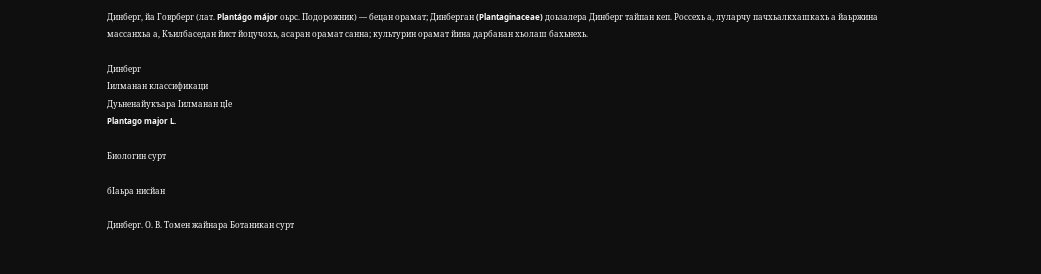Динберг, йа Говрберг (лат. Plantágo májor оьрс. Подорожник) — бецан орамат; Динберган (Plantaginaceae) доьзалера Динберг тайпан кеп. Россехь а, луларчу пачхьалкхашкахь а йаьржина массанхьа а, Къилбаседан йист йоцучохь, асаран орамат санна; культурин орамат йина дарбанан хьолаш бахьнехь.

Динберг
Ӏилманан классификаци
Дуьненайукъара Ӏилманан цӀе
Plantago major L.

Биологин сурт

бӀаьра нисйан

Динберг. О. В. Томен жайнара Ботаникан сурт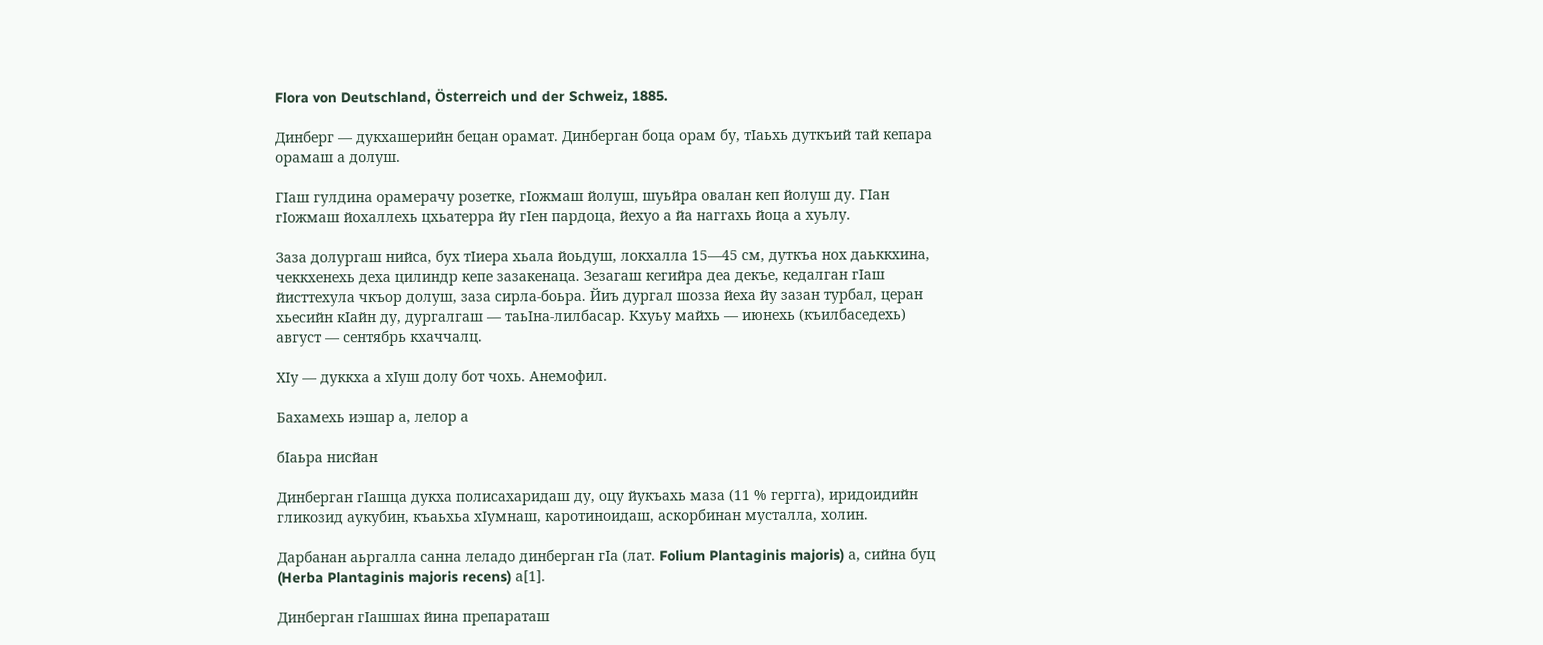Flora von Deutschland, Österreich und der Schweiz, 1885.

Динберг — дукхашерийн бецан орамат. Динберган боца орам бу, тӀаьхь дуткъий тай кепара орамаш а долуш.

ГӀаш гулдина орамерачу розетке, гӀожмаш йолуш, шуьйра овалан кеп йолуш ду. ГӀан гӀожмаш йохаллехь цхьатерра йу гӀен пардоца, йехуо а йа наггахь йоца а хуьлу.

Заза долургаш нийса, бух тӀиера хьала йоьдуш, локхалла 15—45 см, дуткъа нох даьккхина, чеккхенехь деха цилиндр кепе зазакенаца. Зезагаш кегийра деа декъе, кедалган гӀаш йисттехула чкъор долуш, заза сирла-боьра. Йиъ дургал шозза йеха йу зазан турбал, церан хьесийн кӀайн ду, дургалгаш — таьӀна-лилбасар. Кхуьу майхь — июнехь (къилбаседехь) август — сентябрь кхаччалц.

ХӀу — дуккха а хӀуш долу бот чохь. Анемофил.

Бахамехь иэшар а, лелор а

бӀаьра нисйан

Динберган гӀашца дукха полисахаридаш ду, оцу йукъахь маза (11 % гергга), иридоидийн гликозид аукубин, къаьхьа хӀумнаш, каротиноидаш, аскорбинан мусталла, холин.

Дарбанан аьргалла санна леладо динберган гӀа (лат. Folium Plantaginis majoris) а, сийна буц (Herba Plantaginis majoris recens) а[1].

Динберган гӀашшах йина препараташ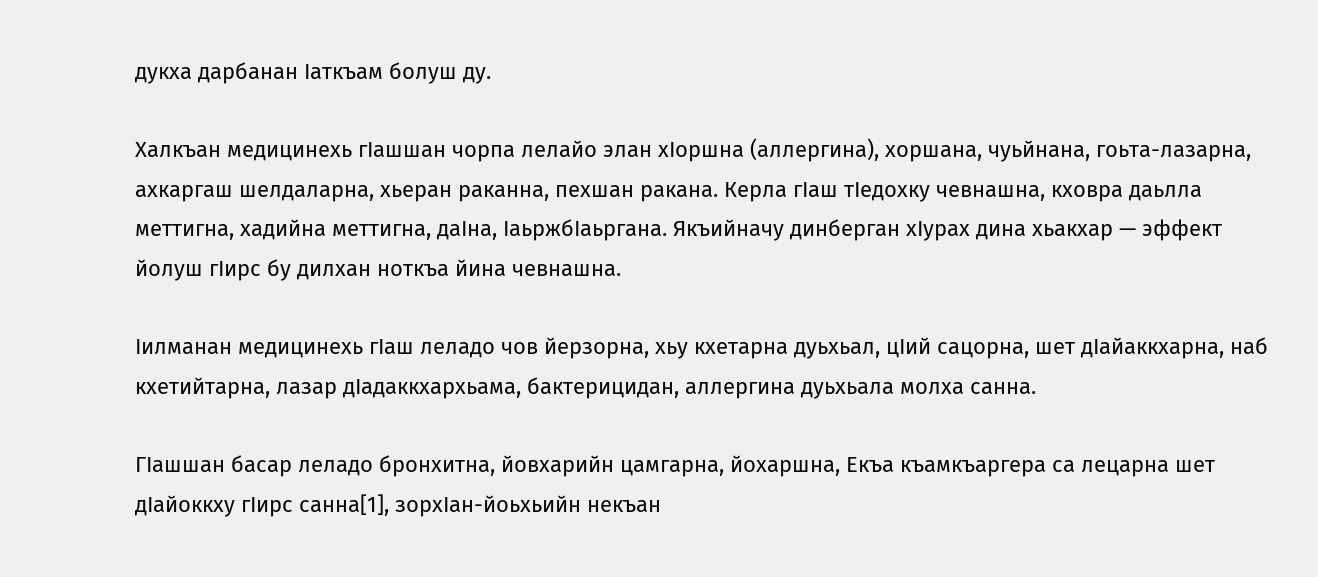дукха дарбанан Ӏаткъам болуш ду.

Халкъан медицинехь гӀашшан чорпа лелайо элан хӀоршна (аллергина), хоршана, чуьйнана, гоьта-лазарна, ахкаргаш шелдаларна, хьеран раканна, пехшан ракана. Керла гӀаш тӀедохку чевнашна, кховра даьлла меттигна, хадийна меттигна, даӀна, ӀаьржбӀаьргана. Якъийначу динберган хӀурах дина хьакхар — эффект йолуш гӀирс бу дилхан ноткъа йина чевнашна.

Ӏилманан медицинехь гӀаш леладо чов йерзорна, хьу кхетарна дуьхьал, цӀий сацорна, шет дӀайаккхарна, наб кхетийтарна, лазар дӀадаккхархьама, бактерицидан, аллергина дуьхьала молха санна.

ГӀашшан басар леладо бронхитна, йовхарийн цамгарна, йохаршна, Екъа къамкъаргера са лецарна шет дӀайоккху гӀирс санна[1], зорхӀан-йоьхьийн некъан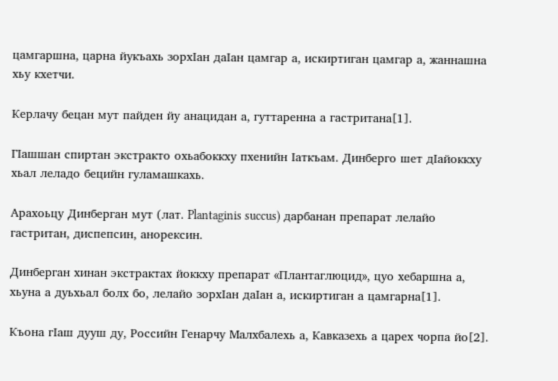цамгаршна, царна йукъахь зорхӀан даӀан цамгар а, искиртиган цамгар а, жаннашна хьу кхетчи.

Керлачу бецан мут пайден йу анацидан а, гуттаренна а гастритана[1].

ГӀашшан спиртан экстракто охьабоккху пхенийн Ӏаткъам. Динберго шет дӀайоккху хьал леладо бецийн гуламашкахь.

Арахоьцу Динберган мут (лат. Plantaginis succus) дарбанан препарат лелайо гастритан, диспепсин, анорексин.

Динберган хинан экстрактах йоккху препарат «Плантаглюцид», цуо хебаршна а, хьуна а дуьхьал болх бо, лелайо зорхӀан даӀан а, искиртиган а цамгарна[1].

Къона гӀаш дууш ду, Российн Генарчу Малхбалехь а, Кавказехь а царех чорпа йо[2].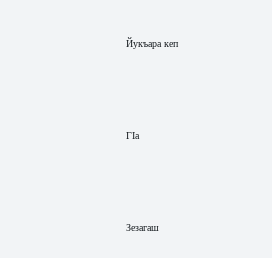Йукъара кеп



ГӀа



Зезагаш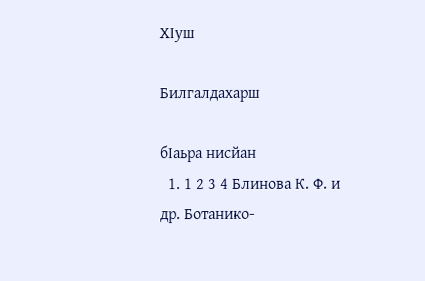ХӀуш

Билгалдахарш

бӀаьра нисйан
  1. 1 2 3 4 Блинова К. Ф. и др. Ботанико-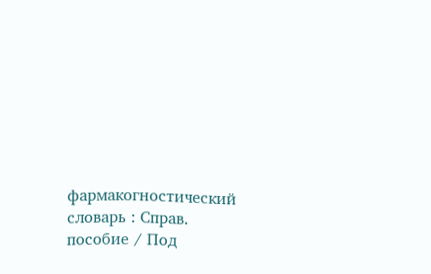фармакогностический словарь : Справ. пособие / Под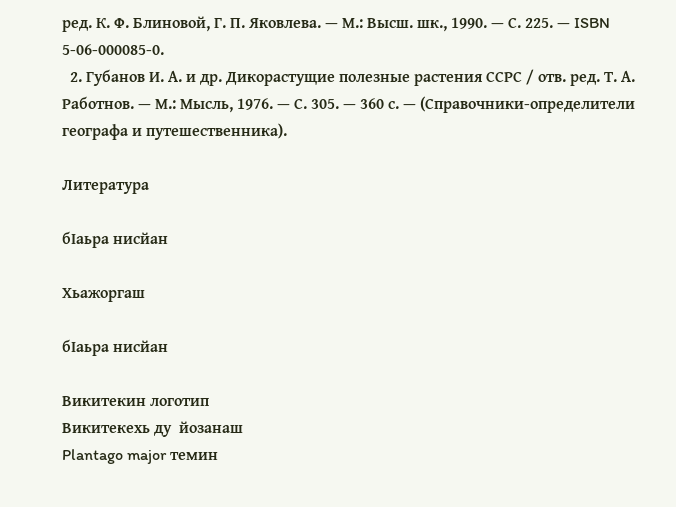ред. К. Ф. Блиновой, Г. П. Яковлева. — М.: Высш. шк., 1990. — С. 225. — ISBN 5-06-000085-0.
  2. Губанов И. А. и др. Дикорастущие полезные растения ССРС / отв. ред. Т. А. Работнов. — М.: Мысль, 1976. — С. 305. — 360 с. — (Справочники-определители географа и путешественника).

Литература

бӀаьра нисйан

Хьажоргаш

бӀаьра нисйан

Викитекин логотип
Викитекехь ду  йозанаш
Plantago major темин